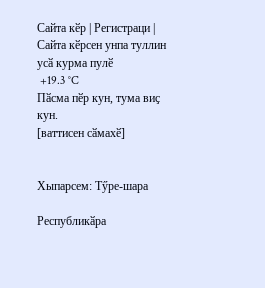Сайта кӗр | Регистраци | Сайта кӗрсен унпа туллин усӑ курма пулӗ
 +19.3 °C
Пӑсма пӗр кун, тума виҫ кун.
[ваттисен сӑмахӗ]


Хыпарсем: Тӳре-шара

Республикӑра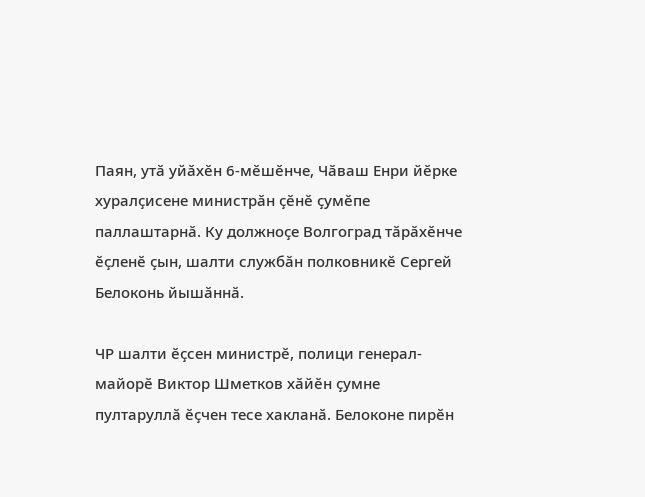Паян, утӑ уйӑхӗн 6-мӗшӗнче, Чӑваш Енри йӗрке хуралҫисене министрӑн ҫӗнӗ ҫумӗпе паллаштарнӑ. Ку должноҫе Волгоград тӑрӑхӗнче ӗҫленӗ ҫын, шалти службӑн полковникӗ Сергей Белоконь йышӑннӑ.

ЧР шалти ӗҫсен министрӗ, полици генерал-майорӗ Виктор Шметков хӑйӗн ҫумне пултаруллӑ ӗҫчен тесе хакланӑ. Белоконе пирӗн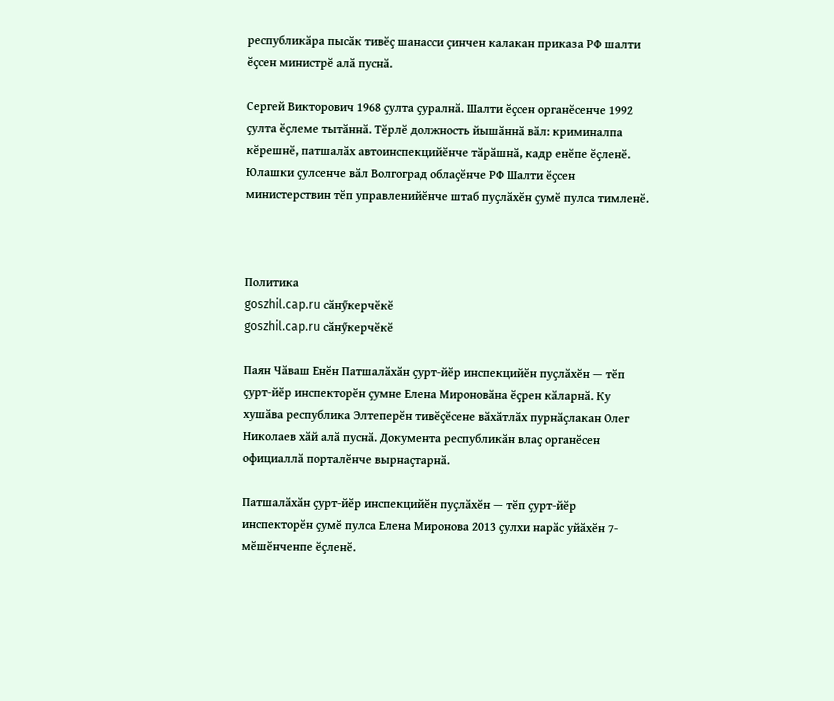республикӑра пысӑк тивӗҫ шанасси ҫинчен калакан приказа РФ шалти ӗҫсен министрӗ алӑ пуснӑ.

Сергей Викторович 1968 ҫулта ҫуралнӑ. Шалти ӗҫсен органӗсенче 1992 ҫулта ӗҫлеме тытӑннӑ. Тӗрлӗ должность йышӑннӑ вӑл: криминалпа кӗрешнӗ, патшалӑх автоинспекцийӗнче тӑрӑшнӑ, кадр енӗпе ӗҫленӗ. Юлашки ҫулсенче вӑл Волгоград облаҫӗнче РФ Шалти ӗҫсен министерствин тӗп управленийӗнче штаб пуҫлӑхӗн ҫумӗ пулса тимленӗ.



Политика
goszhil.cap.ru сӑнӳкерчӗкӗ
goszhil.cap.ru сӑнӳкерчӗкӗ

Паян Чӑваш Енӗн Патшалӑхӑн ҫурт-йӗр инспекцийӗн пуҫлӑхӗн — тӗп ҫурт-йӗр инспекторӗн ҫумне Елена Мироновӑна ӗҫрен кӑларнӑ. Ку хушӑва республика Элтеперӗн тивӗҫӗсене вӑхӑтлӑх пурнӑҫлакан Олег Николаев хӑй алӑ пуснӑ. Документа республикӑн влаҫ органӗсен официаллӑ порталӗнче вырнаҫтарнӑ.

Патшалӑхӑн ҫурт-йӗр инспекцийӗн пуҫлӑхӗн — тӗп ҫурт-йӗр инспекторӗн ҫумӗ пулса Елена Миронова 2013 ҫулхи нарӑс уйӑхӗн 7-мӗшӗнченпе ӗҫленӗ.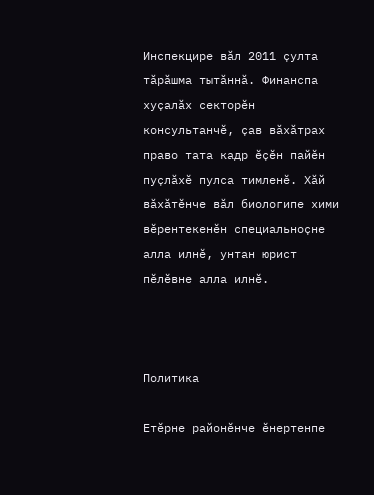Инспекцире вӑл 2011 ҫулта тӑрӑшма тытӑннӑ. Финанспа хуҫалӑх секторӗн консультанчӗ, ҫав вӑхӑтрах право тата кадр ӗҫӗн пайӗн пуҫлӑхӗ пулса тимленӗ. Хӑй вӑхӑтӗнче вӑл биологипе хими вӗрентекенӗн специальноҫне алла илнӗ, унтан юрист пӗлӗвне алла илнӗ.



Политика

Етӗрне районӗнче ӗнертенпе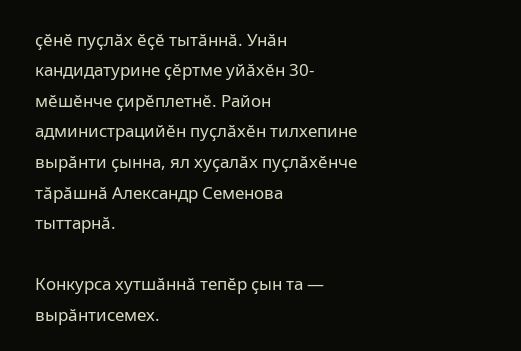ҫӗнӗ пуҫлӑх ӗҫӗ тытӑннӑ. Унӑн кандидатурине ҫӗртме уйӑхӗн 30-мӗшӗнче ҫирӗплетнӗ. Район администрацийӗн пуҫлӑхӗн тилхепине вырӑнти ҫынна, ял хуҫалӑх пуҫлӑхӗнче тӑрӑшнӑ Александр Семенова тыттарнӑ.

Конкурса хутшӑннӑ тепӗр ҫын та — вырӑнтисемех.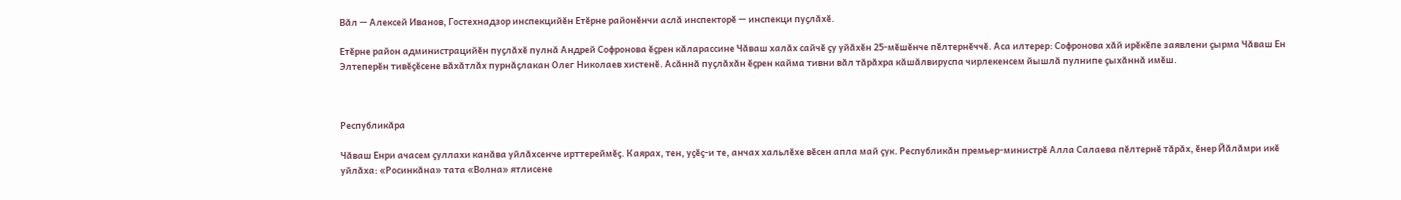Вӑл — Алексей Иванов, Гостехнадзор инспекцийӗн Етӗрне районӗнчи аслӑ инспекторӗ — инспекци пуҫлӑхӗ.

Етӗрне район администрацийӗн пуҫлӑхӗ пулнӑ Андрей Софронова ӗҫрен кӑларассине Чӑваш халӑх сайчӗ ҫу уйӑхӗн 25-мӗшӗнче пӗлтернӗччӗ. Аса илтерер: Софронова хӑй ирӗкӗпе заявлени ҫырма Чӑваш Ен Элтеперӗн тивӗҫӗсене вӑхӑтлӑх пурнӑҫлакан Олег Николаев хистенӗ. Асӑннӑ пуҫлӑхӑн ӗҫрен кайма тивни вӑл тӑрӑхра кӑшӑлвируспа чирлекенсем йышлӑ пулнипе ҫыхӑннӑ имӗш.



Республикӑра

Чӑваш Енри ачасем ҫуллахи канӑва уйлӑхсенче ирттереймӗҫ. Каярах, тен, уҫӗҫ-и те, анчах хальлӗхе вӗсен апла май ҫук. Республикӑн премьер-министрӗ Алла Салаева пӗлтернӗ тӑрӑх, ӗнер Йӑлӑмри икӗ уйлӑха: «Росинкӑна» тата «Волна» ятлисене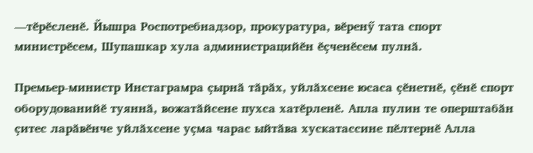—тӗрӗсленӗ. Йышра Роспотребнадзор, прокуратура, вӗренӳ тата спорт министрӗсем, Шупашкар хула администрацийӗн ӗҫченӗсем пулнӑ.

Премьер-министр Инстаграмра ҫырнӑ тӑрӑх, уйлӑхсене юсаса ҫӗнетнӗ, ҫӗнӗ спорт оборудованийӗ туяннӑ, вожатӑйсене пухса хатӗрленӗ. Апла пулин те оперштабӑн ҫитес ларӑвӗнче уйлӑхсене уҫма чарас ыйтӑва хускатассине пӗлтернӗ Алла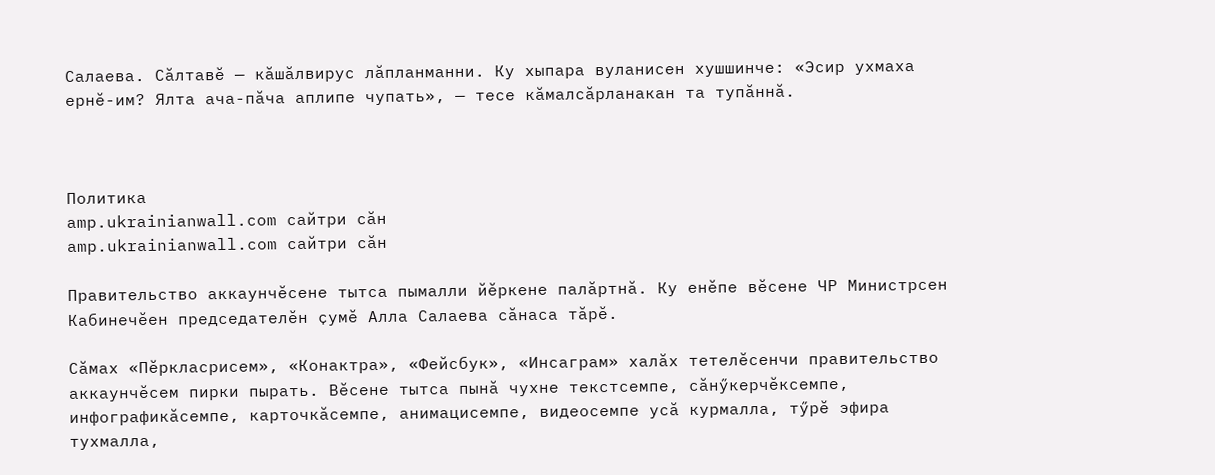Салаева. Сӑлтавӗ — кӑшӑлвирус лӑпланманни. Ку хыпара вуланисен хушшинче: «Эсир ухмаха ернӗ-им? Ялта ача-пӑча аплипе чупать», — тесе кӑмалсӑрланакан та тупӑннӑ.



Политика
amp.ukrainianwall.com сайтри сӑн
amp.ukrainianwall.com сайтри сӑн

Правительство аккаунчӗсене тытса пымалли йӗркене палӑртнӑ. Ку енӗпе вӗсене ЧР Министрсен Кабинечӗен председателӗн ҫумӗ Алла Салаева сӑнаса тӑрӗ.

Сӑмах «Пӗркласрисем», «Конактра», «Фейсбук», «Инсаграм» халӑх тетелӗсенчи правительство аккаунчӗсем пирки пырать. Вӗсене тытса пынӑ чухне текстсемпе, сӑнӳкерчӗксемпе, инфографикӑсемпе, карточкӑсемпе, анимацисемпе, видеосемпе усӑ курмалла, тӳрӗ эфира тухмалла,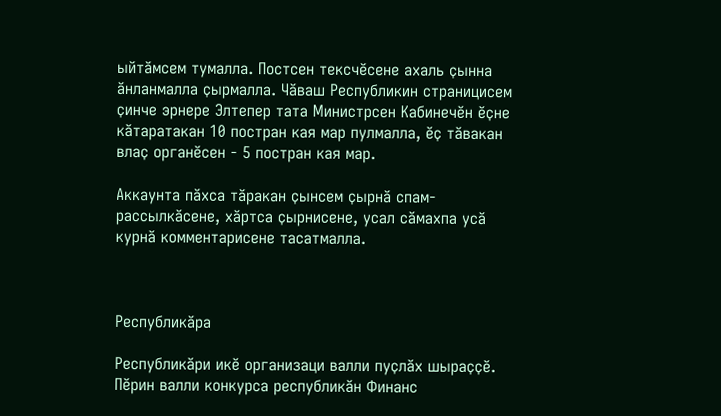ыйтӑмсем тумалла. Постсен тексчӗсене ахаль ҫынна ӑнланмалла ҫырмалла. Чӑваш Республикин страницисем ҫинче эрнере Элтепер тата Министрсен Кабинечӗн ӗҫне кӑтаратакан 10 постран кая мар пулмалла, ӗҫ тӑвакан влаҫ органӗсен - 5 постран кая мар.

Аккаунта пӑхса тӑракан ҫынсем ҫырнӑ спам-рассылкӑсене, хӑртса ҫырнисене, усал сӑмахпа усӑ курнӑ комментарисене тасатмалла.



Республикӑра

Республикӑри икӗ организаци валли пуҫлӑх шыраҫҫӗ. Пӗрин валли конкурса республикӑн Финанс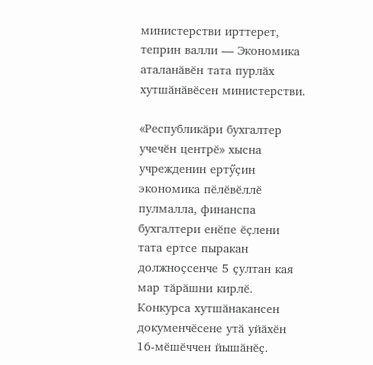министерстви ирттерет, теприн валли — Экономика аталанӑвӗн тата пурлӑх хутшӑнӑвӗсен министерстви.

«Республикӑри бухгалтер учечӗн центрӗ» хысна учрежденин ертӳҫин экономика пӗлӗвӗллӗ пулмалла, финанспа бухгалтери енӗпе ӗҫлени тата ертсе пыракан должноҫсенче 5 ҫултан кая мар тӑрӑшни кирлӗ. Конкурса хутшӑнакансен докуменчӗсене утӑ уйӑхӗн 16-мӗшӗччен йышӑнӗҫ.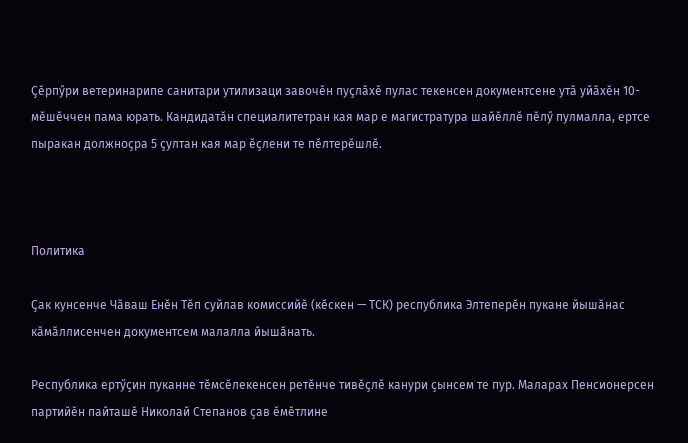Ҫӗрпӳри ветеринарипе санитари утилизаци завочӗн пуҫлӑхӗ пулас текенсен документсене утӑ уйӑхӗн 10-мӗшӗччен пама юрать. Кандидатӑн специалитетран кая мар е магистратура шайӗллӗ пӗлӳ пулмалла, ертсе пыракан должноҫра 5 ҫултан кая мар ӗҫлени те пӗлтерӗшлӗ.



Политика

Ҫак кунсенче Чӑваш Енӗн Тӗп суйлав комиссийӗ (кӗскен — ТСК) республика Элтеперӗн пукане йышӑнас кӑмӑллисенчен документсем малалла йышӑнать.

Республика ертӳҫин пуканне тӗмсӗлекенсен ретӗнче тивӗҫлӗ канури ҫынсем те пур. Маларах Пенсионерсен партийӗн пайташӗ Николай Степанов ҫав ӗмӗтлине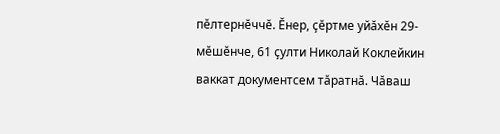пӗлтернӗччӗ. Ӗнер, ҫӗртме уйӑхӗн 29-мӗшӗнче, 61 ҫулти Николай Коклейкин ваккат документсем тӑратнӑ. Чӑваш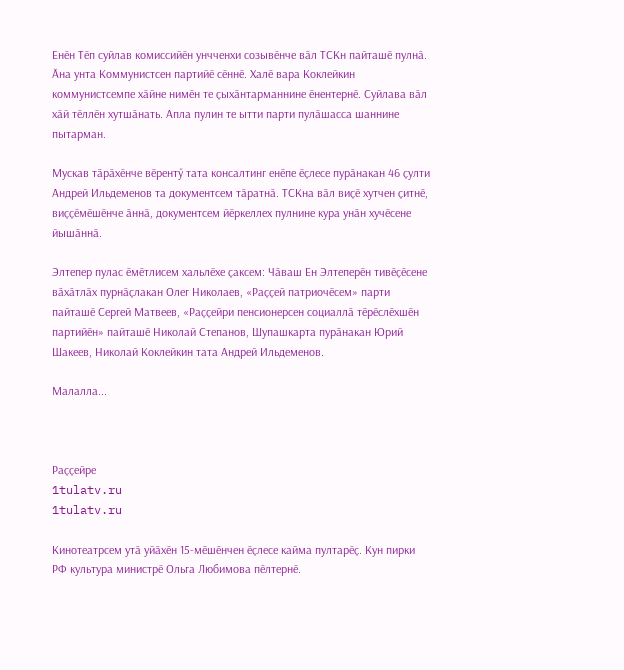Енӗн Тӗп суйлав комиссийӗн унчченхи созывӗнче вӑл ТСКн пайташӗ пулнӑ. Ӑна унта Коммунистсен партийӗ сӗннӗ. Халӗ вара Коклейкин коммунистсемпе хӑйне нимӗн те ҫыхӑнтарманнине ӗнентернӗ. Суйлава вӑл хӑй тӗллӗн хутшӑнать. Апла пулин те ытти парти пулӑшасса шаннине пытарман.

Мускав тӑрӑхӗнче вӗрентӳ тата консалтинг енӗпе ӗҫлесе пурӑнакан 46 ҫулти Андрей Ильдеменов та документсем тӑратнӑ. ТСКна вӑл виҫӗ хутчен ҫитнӗ, виҫҫӗмӗшӗнче ӑннӑ, документсем йӗркеллех пулнине кура унӑн хучӗсене йышӑннӑ.

Элтепер пулас ӗмӗтлисем хальлӗхе ҫаксем: Чӑваш Ен Элтеперӗн тивӗҫӗсене вӑхӑтлӑх пурнӑҫлакан Олег Николаев, «Раҫҫей патриочӗсем» парти пайташӗ Сергей Матвеев, «Раҫҫейри пенсионерсен социаллӑ тӗрӗслӗхшӗн партийӗн» пайташӗ Николай Степанов, Шупашкарта пурӑнакан Юрий Шакеев, Николай Коклейкин тата Андрей Ильдеменов.

Малалла...



Раҫҫейре
1tulatv.ru
1tulatv.ru

Кинотеатрсем утӑ уйӑхӗн 15-мӗшӗнчен ӗҫлесе кайма пултарӗҫ. Кун пирки РФ культура министрӗ Ольга Любимова пӗлтернӗ.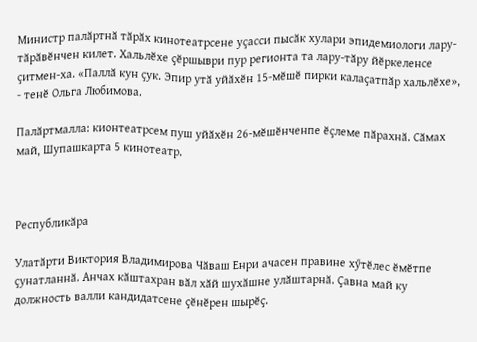Министр палӑртнӑ тӑрӑх кинотеатрсене уҫасси пысӑк хулари эпидемиологи лару-тӑрӑвӗнчен килет. Хальлӗхе ҫӗршыври пур регионта та лару-тӑру йӗркеленсе ҫитмен-ха. «Паллӑ кун ҫук. Эпир утӑ уйӑхӗн 15-мӗшӗ пирки калаҫатпӑр хальлӗхе», - тенӗ Ольга Любимова.

Палӑртмалла: кионтеатрсем пуш уйӑхӗн 26-мӗшӗнченпе ӗҫлеме пӑрахнӑ. Сӑмах май, Шупашкарта 5 кинотеатр.



Республикӑра

Улатӑрти Виктория Владимирова Чӑваш Енри ачасен правине хӳтӗлес ӗмӗтпе ҫунатланнӑ. Анчах кӑштахран вӑл хӑй шухӑшне улӑштарнӑ. Ҫавна май ку должность валли кандидатсене ҫӗнӗрен шырӗҫ.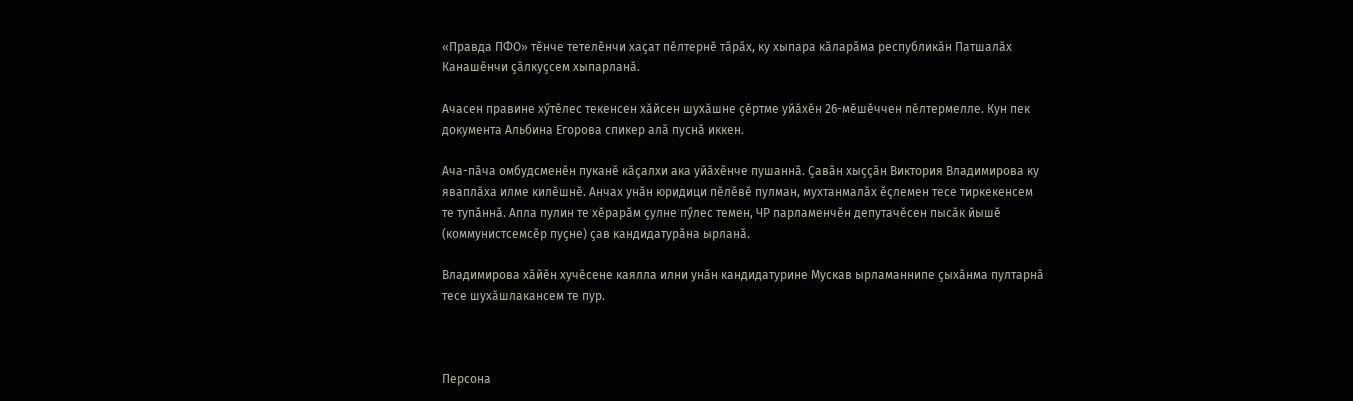«Правда ПФО» тӗнче тетелӗнчи хаҫат пӗлтернӗ тӑрӑх, ку хыпара кӑларӑма республикӑн Патшалӑх Канашӗнчи ҫӑлкуҫсем хыпарланӑ.

Ачасен правине хӳтӗлес текенсен хӑйсен шухӑшне ҫӗртме уйӑхӗн 26-мӗшӗччен пӗлтермелле. Кун пек документа Альбина Егорова спикер алӑ пуснӑ иккен.

Ача-пӑча омбудсменӗн пуканӗ кӑҫалхи ака уйӑхӗнче пушаннӑ. Ҫавӑн хыҫҫӑн Виктория Владимирова ку яваплӑха илме килӗшнӗ. Анчах унӑн юридици пӗлӗвӗ пулман, мухтанмалӑх ӗҫлемен тесе тиркекенсем те тупӑннӑ. Апла пулин те хӗрарӑм ҫулне пӳлес темен, ЧР парламенчӗн депутачӗсен пысӑк йышӗ (коммунистсемсӗр пуҫне) ҫав кандидатурӑна ырланӑ.

Владимирова хӑйӗн хучӗсене каялла илни унӑн кандидатурине Мускав ырламаннипе ҫыхӑнма пултарнӑ тесе шухӑшлакансем те пур.



Персона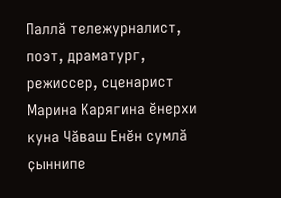Паллӑ тележурналист, поэт, драматург, режиссер, сценарист Марина Карягина ӗнерхи куна Чӑваш Енӗн сумлӑ ҫыннипе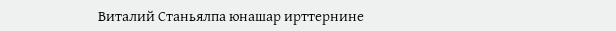Виталий Станьялпа юнашар ирттернине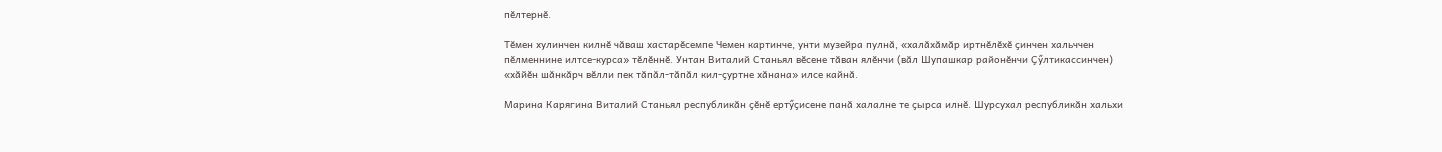пӗлтернӗ.

Тӗмен хулинчен килнӗ чӑваш хастарӗсемпе Чемен картинче, унти музейра пулнӑ, «халӑхӑмӑр иртнӗлӗхӗ ҫинчен хальччен пӗлменнине илтсе-курса» тӗлӗннӗ. Унтан Виталий Станьял вӗсене тӑван ялӗнчи (вӑл Шупашкар районӗнчи Ҫӳлтикассинчен) «хӑйӗн шӑнкӑрч вӗлли пек тӑпӑл-тӑпӑл кил-ҫуртне хӑнана» илсе кайнӑ.

Марина Карягина Виталий Станьял республикӑн ҫӗнӗ ертӳҫисене панӑ халалне те ҫырса илнӗ. Шурсухал республикӑн хальхи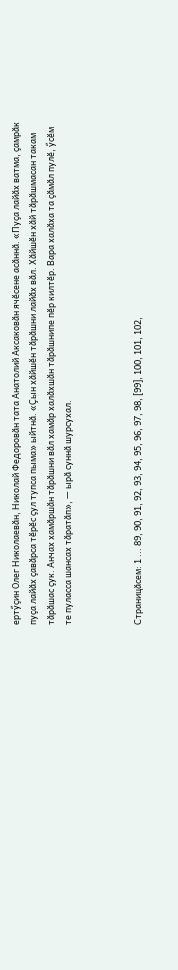ертӳҫин Олег Николаевӑн, Николай Федоровӑн тата Анатолий Аксаковӑн ячӗсене асӑннӑ. «Пуҫа лайӑх ватма, ҫамрӑк пуҫа лайӑх ҫавӑрса тӗрӗс ҫул тупса пыма» ыйтнӑ. «Ҫын хӑйшӗн тӑрӑшни лайӑх вӑл. Хӑйшӗн хӑй тӑрӑшмасан такам тӑрӑшас ҫук. Анчах хамӑршӑн тӑрӑшни вӑл хамӑр халӑхшӑн тӑрӑшнипе пӗр килтӗр. Вара халӑха та ҫӑмӑл пулӗ, ӳсӗм те пуласса шансах тӑратӑп», — ырӑ суннӑ шурсухал.



Страницӑсем: 1 ... 89, 90, 91, 92, 93, 94, 95, 96, 97, 98, [99], 100, 101, 102,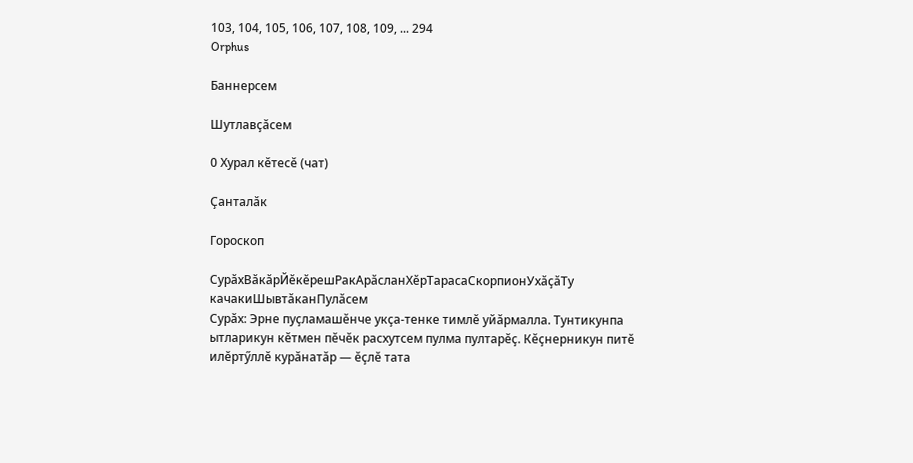103, 104, 105, 106, 107, 108, 109, ... 294
Orphus

Баннерсем

Шутлавҫӑсем

0 Хурал кӗтесӗ (чат)

Ҫанталӑк

Гороскоп

СурӑхВӑкӑрЙӗкӗрешРакАрӑсланХӗрТарасаСкорпионУхӑҫӑТу качакиШывтӑканПулӑсем
Сурӑх: Эрне пуҫламашӗнче укҫа-тенке тимлӗ уйӑрмалла. Тунтикунпа ытларикун кӗтмен пӗчӗк расхутсем пулма пултарӗҫ. Кӗҫнерникун питӗ илӗртӳллӗ курӑнатӑр — ӗҫлӗ тата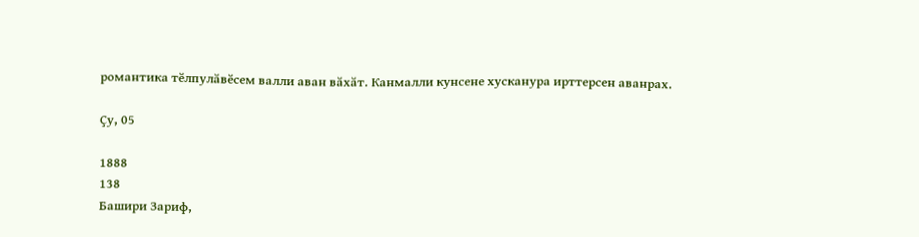романтика тӗлпулӑвӗсем валли аван вӑхӑт. Канмалли кунсене хусканура ирттерсен аванрах.

Ҫу, 05

1888
138
Башири Зариф,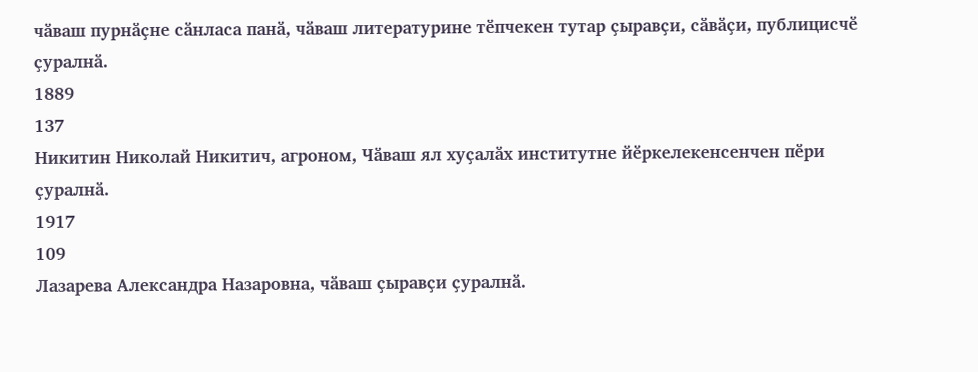чӑваш пурнӑҫне сӑнласа панӑ, чӑваш литературине тӗпчекен тутар ҫыравҫи, сӑвӑҫи, публицисчӗ ҫуралнӑ.
1889
137
Никитин Николай Никитич, агроном, Чӑваш ял хуҫалӑх институтне йӗркелекенсенчен пӗри ҫуралнӑ.
1917
109
Лазарева Александра Назаровна, чӑваш ҫыравҫи ҫуралнӑ.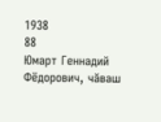1938
88
Юмарт Геннадий Фёдорович, чӑваш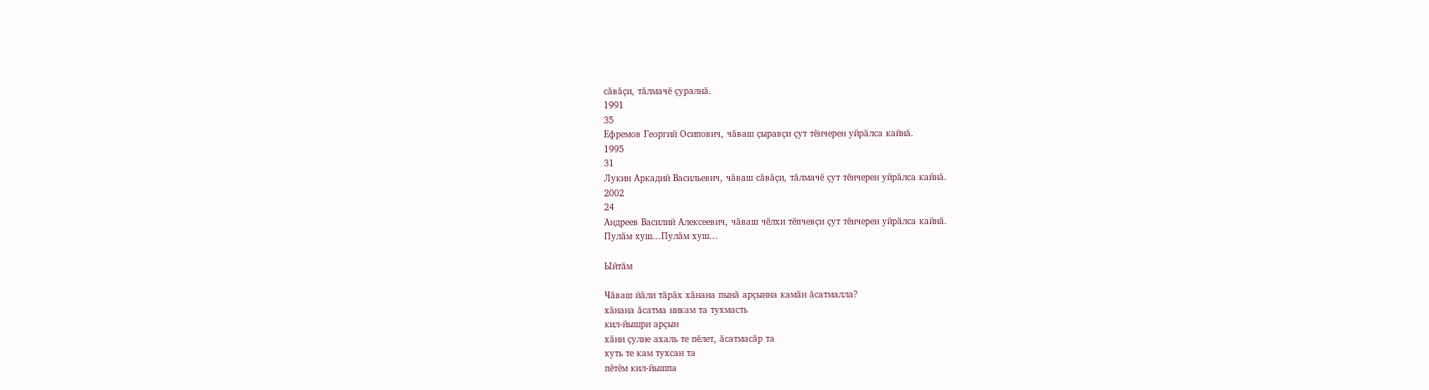сӑвӑҫи, тӑлмачӗ ҫуралнӑ.
1991
35
Ефремов Георгий Осипович, чӑваш ҫыравҫи ҫут тӗнчерен уйрӑлса кайнӑ.
1995
31
Лукин Аркадий Васильевич, чӑваш сӑвӑҫи, тӑлмачӗ ҫут тӗнчерен уйрӑлса кайнӑ.
2002
24
Андреев Василий Алексеевич, чӑваш чӗлхи тӗпчевҫи ҫут тӗнчерен уйрӑлса кайнӑ.
Пулӑм хуш...Пулӑм хуш...

Ыйтӑм

Чӑваш йӑли тӑрӑх хӑнана пынӑ арҫынна камӑн ӑсатмалла?
хӑнана ӑсатма никам та тухмасть
кил-йышри арҫын
хӑни ҫулне ахаль те пӗлет, ӑсатмасӑр та
хуть те кам тухсан та
пӗтӗм кил-йышпа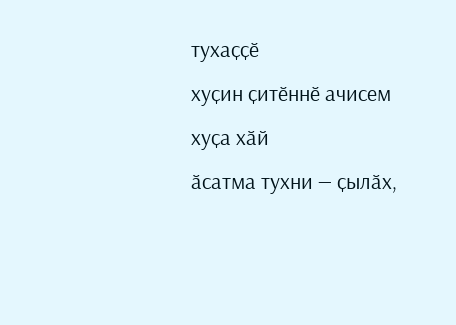тухаҫҫӗ
хуҫин ҫитӗннӗ ачисем
хуҫа хӑй
ӑсатма тухни — ҫылӑх,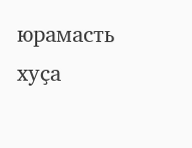юрамасть
хуҫа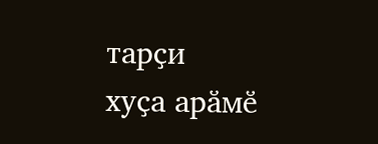тарҫи
хуҫа арӑмӗ